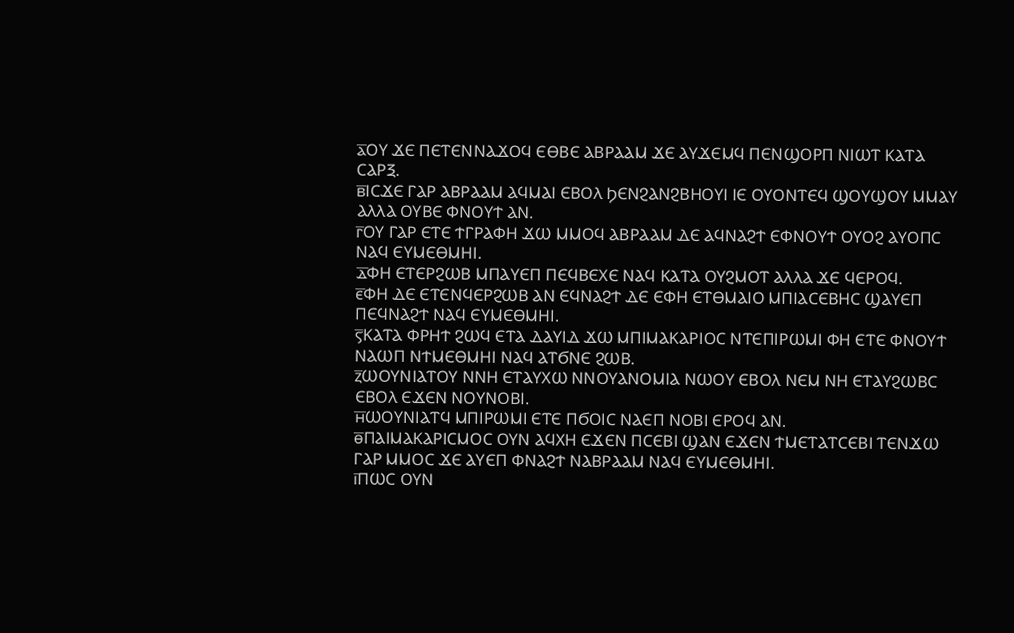ⲁ̅ⲞⲨ ϪⲈ ⲠⲈⲦⲈⲚⲚⲀϪⲞϤ ⲈⲐⲂⲈ ⲀⲂⲢⲀⲀⲘ ϪⲈ ⲀⲨϪⲈⲘϤ ⲠⲈⲚϢⲞⲢⲠ ⲚⲒⲰⲦ ⲔⲀⲦⲀ ⲤⲀⲢⲜ.
ⲃ̅ⲒⲤϪⲈ ⲄⲀⲢ ⲀⲂⲢⲀⲀⲘ ⲀϤⲘⲀⲒ ⲈⲂⲞⲖ ϦⲈⲚϨⲀⲚϨⲂⲎⲞⲨⲒ ⲒⲈ ⲞⲨⲞⲚⲦⲈϤ ϢⲞⲨϢⲞⲨ ⲘⲘⲀⲨ ⲀⲖⲖⲀ ⲞⲨⲂⲈ ⲪⲚⲞⲨϮ ⲀⲚ.
ⲅ̅ⲞⲨ ⲄⲀⲢ ⲈⲦⲈ ϮⲄⲢⲀⲪⲎ ϪⲰ ⲘⲘⲞϤ ⲀⲂⲢⲀⲀⲘ ⲆⲈ ⲀϤⲚⲀϨϮ ⲈⲪⲚⲞⲨϮ ⲞⲨⲞϨ ⲀⲨⲞⲠⲤ ⲚⲀϤ ⲈⲨⲘⲈⲐⲘⲎⲒ.
ⲇ̅ⲪⲎ ⲈⲦⲈⲢϨⲰⲂ ⲘⲠⲀⲨⲈⲠ ⲠⲈϤⲂⲈⲬⲈ ⲚⲀϤ ⲔⲀⲦⲀ ⲞⲨϨⲘⲞⲦ ⲀⲖⲖⲀ ϪⲈ ϤⲈⲢⲞϤ.
ⲉ̅ⲪⲎ ⲆⲈ ⲈⲦⲈⲚϤⲈⲢϨⲰⲂ ⲀⲚ ⲈϤⲚⲀϨϮ ⲆⲈ ⲈⲪⲎ ⲈⲦⲐⲘⲀⲒⲞ ⲘⲠⲒⲀⲤⲈⲂⲎⲤ ϢⲀⲨⲈⲠ ⲠⲈϤⲚⲀϨϮ ⲚⲀϤ ⲈⲨⲘⲈⲐⲘⲎⲒ.
ⲋ̅ⲔⲀⲦⲀ ⲪⲢⲎϮ ϨⲰϤ ⲈⲦⲀ ⲆⲀⲨⲒⲆ ϪⲰ ⲘⲠⲒⲘⲀⲔⲀⲢⲒⲞⲤ ⲚⲦⲈⲠⲒⲢⲰⲘⲒ ⲪⲎ ⲈⲦⲈ ⲪⲚⲞⲨϮ ⲚⲀⲰⲠ ⲚϮⲘⲈⲐⲘⲎⲒ ⲚⲀϤ ⲀⲦϬⲚⲈ ϨⲰⲂ.
ⲍ̅ⲰⲞⲨⲚⲒⲀⲦⲞⲨ ⲚⲚⲎ ⲈⲦⲀⲨⲬⲰ ⲚⲚⲞⲨⲀⲚⲞⲘⲒⲀ ⲚⲰⲞⲨ ⲈⲂⲞⲖ ⲚⲈⲘ ⲚⲎ ⲈⲦⲀⲨϨⲰⲂⲤ ⲈⲂⲞⲖ ⲈϪⲈⲚ ⲚⲞⲨⲚⲞⲂⲒ.
ⲏ̅ⲰⲞⲨⲚⲒⲀⲦϤ ⲘⲠⲒⲢⲰⲘⲒ ⲈⲦⲈ ⲠϬⲞⲒⲤ ⲚⲀⲈⲠ ⲚⲞⲂⲒ ⲈⲢⲞϤ ⲀⲚ.
ⲑ̅ⲠⲀⲒⲘⲀⲔⲀⲢⲒⲤⲘⲞⲤ ⲞⲨⲚ ⲀϤⲬⲎ ⲈϪⲈⲚ ⲠⲤⲈⲂⲒ ϢⲀⲚ ⲈϪⲈⲚ ϮⲘⲈⲦⲀⲦⲤⲈⲂⲒ ⲦⲈⲚϪⲰ ⲄⲀⲢ ⲘⲘⲞⲤ ϪⲈ ⲀⲨⲈⲠ ⲪⲚⲀϨϮ ⲚⲀⲂⲢⲀⲀⲘ ⲚⲀϤ ⲈⲨⲘⲈⲐⲘⲎⲒ.
ⲓ̅ⲠⲰⲤ ⲞⲨⲚ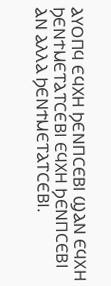ⲀⲨⲞⲠϤ ⲈϤⲬⲎ ϦⲈⲚⲠⲤⲈⲂⲒ ϢⲀⲚ ⲈϤⲬⲎ ϦⲈⲚϮⲘⲈⲦⲀⲦⲤⲈⲂⲒ ⲈϤⲬⲎ ϦⲈⲚⲠⲤⲈⲂⲒ ⲀⲚ ⲀⲖⲖⲀ ϦⲈⲚϮⲘⲈⲦⲀⲦⲤⲈⲂⲒ.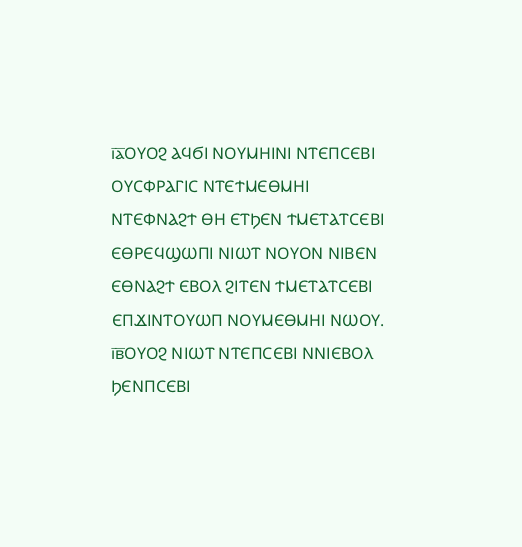ⲓ̅ⲁ̅ⲞⲨⲞϨ ⲀϤϬⲒ ⲚⲞⲨⲘⲎⲒⲚⲒ ⲚⲦⲈⲠⲤⲈⲂⲒ ⲞⲨⲤⲪⲢⲀⲄⲒⲤ ⲚⲦⲈϮⲘⲈⲐⲘⲎⲒ ⲚⲦⲈⲪⲚⲀϨϮ ⲐⲎ ⲈⲦϦⲈⲚ ϮⲘⲈⲦⲀⲦⲤⲈⲂⲒ ⲈⲐⲢⲈϤϢⲰⲠⲒ ⲚⲒⲰⲦ ⲚⲞⲨⲞⲚ ⲚⲒⲂⲈⲚ ⲈⲐⲚⲀϨϮ ⲈⲂⲞⲖ ϨⲒⲦⲈⲚ ϮⲘⲈⲦⲀⲦⲤⲈⲂⲒ ⲈⲠϪⲒⲚⲦⲞⲨⲰⲠ ⲚⲞⲨⲘⲈⲐⲘⲎⲒ ⲚⲰⲞⲨ.
ⲓ̅ⲃ̅ⲞⲨⲞϨ ⲚⲒⲰⲦ ⲚⲦⲈⲠⲤⲈⲂⲒ ⲚⲚⲒⲈⲂⲞⲖ ϦⲈⲚⲠⲤⲈⲂⲒ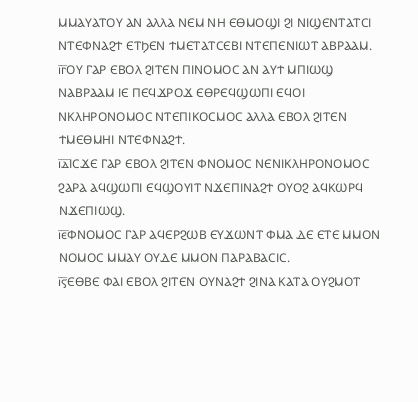ⲘⲘⲀⲨⲀⲦⲞⲨ ⲀⲚ ⲀⲖⲖⲀ ⲚⲈⲘ ⲚⲎ ⲈⲐⲘⲞϢⲒ ϨⲒ ⲚⲒϢⲈⲚⲦⲀⲦⲤⲒ ⲚⲦⲈⲪⲚⲀϨϮ ⲈⲦϦⲈⲚ ϮⲘⲈⲦⲀⲦⲤⲈⲂⲒ ⲚⲦⲈⲠⲈⲚⲒⲰⲦ ⲀⲂⲢⲀⲀⲘ.
ⲓ̅ⲅ̅ⲞⲨ ⲄⲀⲢ ⲈⲂⲞⲖ ϨⲒⲦⲈⲚ ⲠⲒⲚⲞⲘⲞⲤ ⲀⲚ ⲀⲨϮ ⲘⲠⲒⲰϢ ⲚⲀⲂⲢⲀⲀⲘ ⲒⲈ ⲠⲈϤϪⲢⲞϪ ⲈⲐⲢⲈϤϢⲰⲠⲒ ⲈϤⲞⲒ ⲚⲔⲖⲎⲢⲞⲚⲞⲘⲞⲤ ⲚⲦⲈⲠⲒⲔⲞⲤⲘⲞⲤ ⲀⲖⲖⲀ ⲈⲂⲞⲖ ϨⲒⲦⲈⲚ ϮⲘⲈⲐⲘⲎⲒ ⲚⲦⲈⲪⲚⲀϨϮ.
ⲓ̅ⲇ̅ⲒⲤϪⲈ ⲄⲀⲢ ⲈⲂⲞⲖ ϨⲒⲦⲈⲚ ⲪⲚⲞⲘⲞⲤ ⲚⲈⲚⲒⲔⲖⲎⲢⲞⲚⲞⲘⲞⲤ ϨⲀⲢⲀ ⲀϤϢⲰⲠⲒ ⲈϤϢⲞⲨⲒⲦ ⲚϪⲈⲠⲒⲚⲀϨϮ ⲞⲨⲞϨ ⲀϤⲔⲰⲢϤ ⲚϪⲈⲠⲒⲰϢ.
ⲓ̅ⲉ̅ⲪⲚⲞⲘⲞⲤ ⲄⲀⲢ ⲀϤⲈⲢϨⲰⲂ ⲈⲨϪⲰⲚⲦ ⲪⲘⲀ ⲆⲈ ⲈⲦⲈ ⲘⲘⲞⲚ ⲚⲞⲘⲞⲤ ⲘⲘⲀⲨ ⲞⲨⲆⲈ ⲘⲘⲞⲚ ⲠⲀⲢⲀⲂⲀⲤⲒⲤ.
ⲓ̅ⲋ̅ⲈⲐⲂⲈ ⲪⲀⲒ ⲈⲂⲞⲖ ϨⲒⲦⲈⲚ ⲞⲨⲚⲀϨϮ ϨⲒⲚⲀ ⲔⲀⲦⲀ ⲞⲨϨⲘⲞⲦ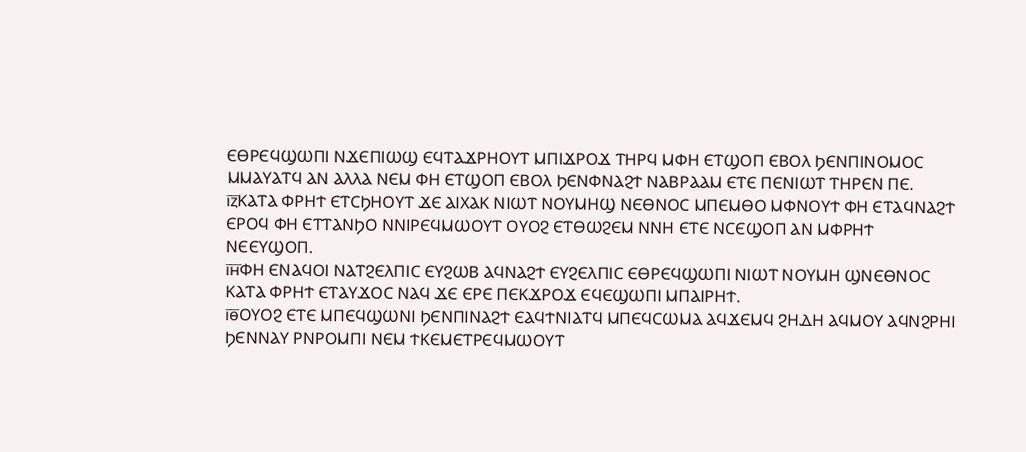ⲈⲐⲢⲈϤϢⲰⲠⲒ ⲚϪⲈⲠⲒⲰϢ ⲈϤⲦⲀϪⲢⲎⲞⲨⲦ ⲘⲠⲒϪⲢⲞϪ ⲦⲎⲢϤ ⲘⲪⲎ ⲈⲦϢⲞⲠ ⲈⲂⲞⲖ ϦⲈⲚⲠⲒⲚⲞⲘⲞⲤ ⲘⲘⲀⲨⲀⲦϤ ⲀⲚ ⲀⲖⲖⲀ ⲚⲈⲘ ⲪⲎ ⲈⲦϢⲞⲠ ⲈⲂⲞⲖ ϦⲈⲚⲪⲚⲀϨϮ ⲚⲀⲂⲢⲀⲀⲘ ⲈⲦⲈ ⲠⲈⲚⲒⲰⲦ ⲦⲎⲢⲈⲚ ⲠⲈ.
ⲓ̅ⲍ̅ⲔⲀⲦⲀ ⲪⲢⲎϮ ⲈⲦⲤϦⲎⲞⲨⲦ ϪⲈ ⲀⲒⲬⲀⲔ ⲚⲒⲰⲦ ⲚⲞⲨⲘⲎϢ ⲚⲈⲐⲚⲞⲤ ⲘⲠⲈⲘⲐⲞ ⲘⲪⲚⲞⲨϮ ⲪⲎ ⲈⲦⲀϤⲚⲀϨϮ ⲈⲢⲞϤ ⲪⲎ ⲈⲦⲦⲀⲚϦⲞ ⲚⲚⲒⲢⲈϤⲘⲰⲞⲨⲦ ⲞⲨⲞϨ ⲈⲦⲐⲰϨⲈⲘ ⲚⲚⲎ ⲈⲦⲈ ⲚⲤⲈϢⲞⲠ ⲀⲚ ⲘⲪⲢⲎϮ ⲚⲈⲈⲨϢⲞⲠ.
ⲓ̅ⲏ̅ⲪⲎ ⲈⲚⲀϤⲞⲒ ⲚⲀⲦϨⲈⲖⲠⲒⲤ ⲈⲨϨⲰⲂ ⲀϤⲚⲀϨϮ ⲈⲨϨⲈⲖⲠⲒⲤ ⲈⲐⲢⲈϤϢⲰⲠⲒ ⲚⲒⲰⲦ ⲚⲞⲨⲘⲎ ϢⲚⲈⲐⲚⲞⲤ ⲔⲀⲦⲀ ⲪⲢⲎϮ ⲈⲦⲀⲨϪⲞⲤ ⲚⲀϤ ϪⲈ ⲈⲢⲈ ⲠⲈⲔϪⲢⲞϪ ⲈϤⲈϢⲰⲠⲒ ⲘⲠⲀⲒⲢⲎϮ.
ⲓ̅ⲑ̅ⲞⲨⲞϨ ⲈⲦⲈ ⲘⲠⲈϤϢⲰⲚⲒ ϦⲈⲚⲠⲒⲚⲀϨϮ ⲈⲀϤϮⲚⲒⲀⲦϤ ⲘⲠⲈϤⲤⲰⲘⲀ ⲀϤϪⲈⲘϤ ϨⲎⲆⲎ ⲀϤⲘⲞⲨ ⲀϤⲚϨⲢⲎⲒ ϦⲈⲚⲚⲀⲨ ⲢⲚⲢⲞⲘⲠⲒ ⲚⲈⲘ ϮⲔⲈⲘⲈⲦⲢⲈϤⲘⲰⲞⲨⲦ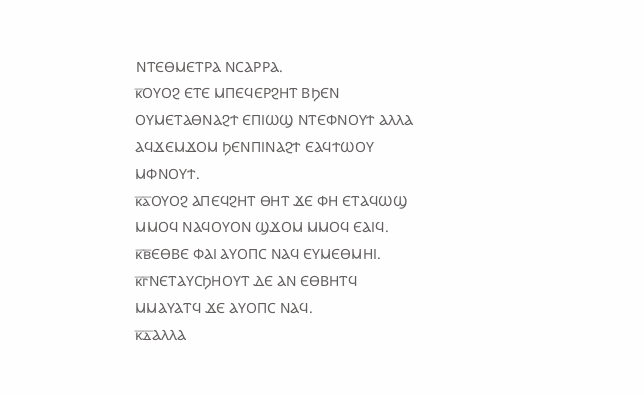ⲚⲦⲈⲐⲘⲈⲦⲢⲀ ⲚⲤⲀⲢⲢⲀ.
ⲕ̅ⲞⲨⲞϨ ⲈⲦⲈ ⲘⲠⲈϤⲈⲢϨⲎⲦ ⲂϦⲈⲚ ⲞⲨⲘⲈⲦⲀⲐⲚⲀϨϮ ⲈⲠⲒⲰϢ ⲚⲦⲈⲪⲚⲞⲨϮ ⲀⲖⲖⲀ ⲀϤϪⲈⲘϪⲞⲘ ϦⲈⲚⲠⲒⲚⲀϨϮ ⲈⲀϤϮⲰⲞⲨ ⲘⲪⲚⲞⲨϮ.
ⲕ̅ⲁ̅ⲞⲨⲞϨ ⲀⲠⲈϤϨⲎⲦ ⲐⲎⲦ ϪⲈ ⲪⲎ ⲈⲦⲀϤⲰϢ ⲘⲘⲞϤ ⲚⲀϤⲞⲨⲞⲚ ϢϪⲞⲘ ⲘⲘⲞϤ ⲈⲀⲒϤ.
ⲕ̅ⲃ̅ⲈⲐⲂⲈ ⲪⲀⲒ ⲀⲨⲞⲠⲤ ⲚⲀϤ ⲈⲨⲘⲈⲐⲘⲎⲒ.
ⲕ̅ⲅ̅ⲚⲈⲦⲀⲨⲤϦⲎⲞⲨⲦ ⲆⲈ ⲀⲚ ⲈⲐⲂⲎⲦϤ ⲘⲘⲀⲨⲀⲦϤ ϪⲈ ⲀⲨⲞⲠⲤ ⲚⲀϤ.
ⲕ̅ⲇ̅ⲀⲖⲖⲀ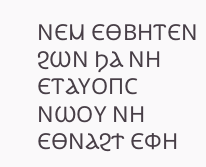ⲚⲈⲘ ⲈⲐⲂⲎⲦⲈⲚ ϨⲰⲚ ϦⲀ ⲚⲎ ⲈⲦⲀⲨⲞⲠⲤ ⲚⲰⲞⲨ ⲚⲎ ⲈⲐⲚⲀϨϮ ⲈⲪⲎ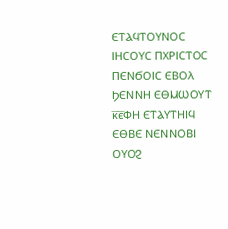ⲈⲦⲀϤⲦⲞⲨⲚⲞⲤ ⲒⲎⲤⲞⲨⲤ ⲠⲬⲢⲒⲤⲦⲞⲤ ⲠⲈⲚϬⲞⲒⲤ ⲈⲂⲞⲖ ϦⲈⲚⲚⲎ ⲈⲐⲘⲰⲞⲨⲦ
ⲕ̅ⲉ̅ⲪⲎ ⲈⲦⲀⲨⲦⲎⲒϤ ⲈⲐⲂⲈ ⲚⲈⲚⲚⲞⲂⲒ ⲞⲨⲞϨ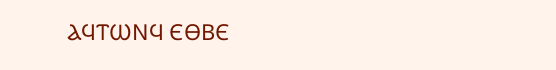ⲀϤⲦⲰⲚϤ ⲈⲐⲂⲈ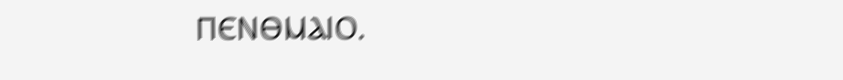ⲠⲈⲚⲐⲘⲀⲒⲞ.